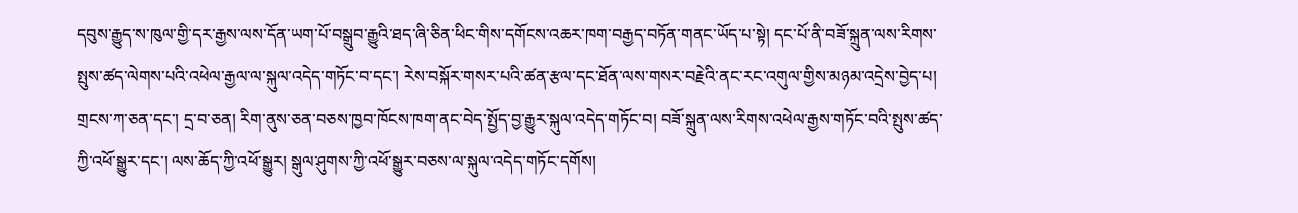དབུས་རྒྱུད་ས་ཁུལ་གྱི་དར་རྒྱས་ལས་དོན་ཡག་པོ་བསྒྲུབ་རྒྱུའི་ཐད་ཞི་ཅིན་ཕིང་གིས་དགོངས་འཆར་ཁག་བརྒྱད་བཏོན་གནང་ཡོད་པ་སྟེ། དང་པོ་ནི་བཟོ་སྐྲུན་ལས་རིགས་སྤུས་ཚད་ལེགས་པའི་འཕེལ་རྒྱལ་ལ་སྐུལ་འདེད་གཏོང་བ་དང་། རེས་བསྐོར་གསར་པའི་ཚན་རྩལ་དང་ཐོན་ལས་གསར་བརྗེའི་ནང་རང་འགུལ་གྱིས་མཉམ་འདྲེས་བྱེད་པ། གྲངས་ཀ་ཅན་དང་། དྲ་བ་ཅན། རིག་ནུས་ཅན་བཅས་ཁྱབ་ཁོངས་ཁག་ནང་བེད་སྤྱོད་བྱ་རྒྱུར་སྐུལ་འདེད་གཏོང་བ། བཟོ་སྐྲུན་ལས་རིགས་འཕེལ་རྒྱས་གཏོང་བའི་སྤུས་ཚད་ཀྱི་འཕོ་སྒྱུར་དང་། ལས་ཆོད་ཀྱི་འཕོ་སྒྱུར། སྒུལ་ཤུགས་ཀྱི་འཕོ་སྒྱུར་བཅས་ལ་སྐུལ་འདེད་གཏོང་དགོས།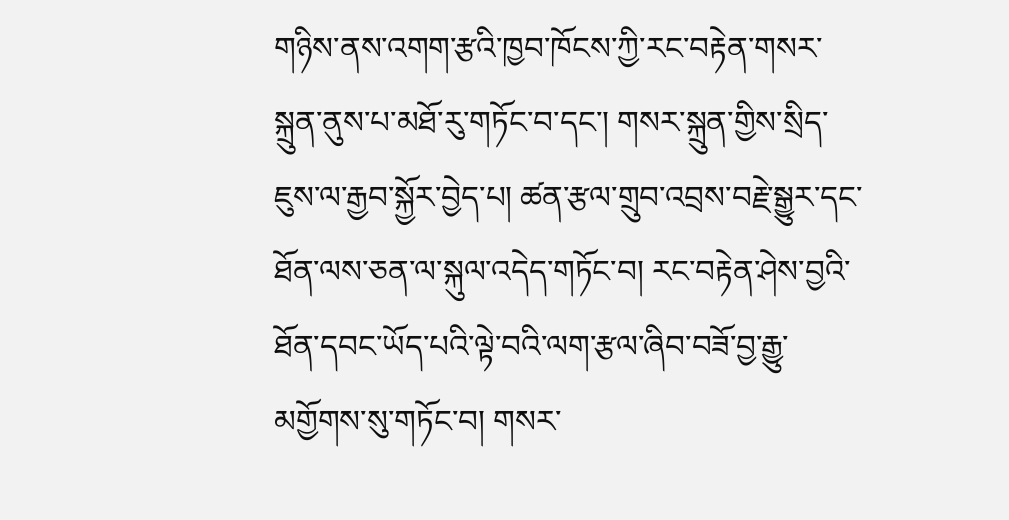གཉིས་ནས་འགག་རྩའི་ཁྱབ་ཁོངས་ཀྱི་རང་བརྟེན་གསར་སྐྲུན་ནུས་པ་མཐོ་རུ་གཏོང་བ་དང་། གསར་སྐྲུན་གྱིས་སྲིད་ཇུས་ལ་རྒྱབ་སྐྱོར་བྱེད་པ། ཚན་རྩལ་གྲུབ་འབྲས་བརྗེ་སྒྱུར་དང་ཐོན་ལས་ཅན་ལ་སྐུལ་འདེད་གཏོང་བ། རང་བརྟེན་ཤེས་བྱའི་ཐོན་དབང་ཡོད་པའི་ལྟེ་བའི་ལག་རྩལ་ཞིབ་བཟོ་བྱ་རྒྱུ་མགྱོགས་སུ་གཏོང་བ། གསར་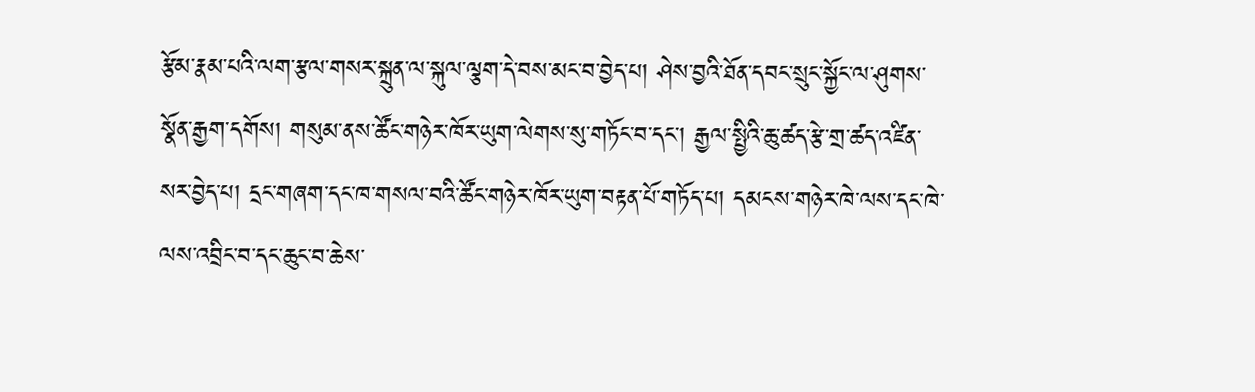རྩོམ་རྣམ་པའི་ལག་རྩལ་གསར་སྐྲུན་ལ་སྐུལ་ལྕག་དེ་བས་མང་བ་བྱེད་པ། ཤེས་བྱའི་ཐོན་དབང་སྲུང་སྐྱོང་ལ་ཤུགས་སྣོན་རྒྱག་དགོས། གསུམ་ནས་ཚོང་གཉེར་ཁོར་ཡུག་ལེགས་སུ་གཏོང་བ་དང་། རྒྱལ་སྤྱིའི་ཆུ་ཚད་རྩེ་གྲ་ཚད་འཛིན་སར་བྱེད་པ། དྲང་གཞག་དང་ཁ་གསལ་བའི་ཚོང་གཉེར་ཁོར་ཡུག་བརྟན་པོ་གཏོད་པ། དམངས་གཉེར་ཁེ་ལས་དང་ཁེ་ལས་འབྲིང་བ་དང་ཆུང་བ་ཆེས་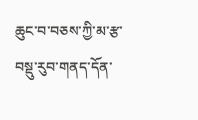ཆུང་བ་བཅས་ཀྱི་མ་རྩ་བསྡུ་རུབ་གནད་དོན་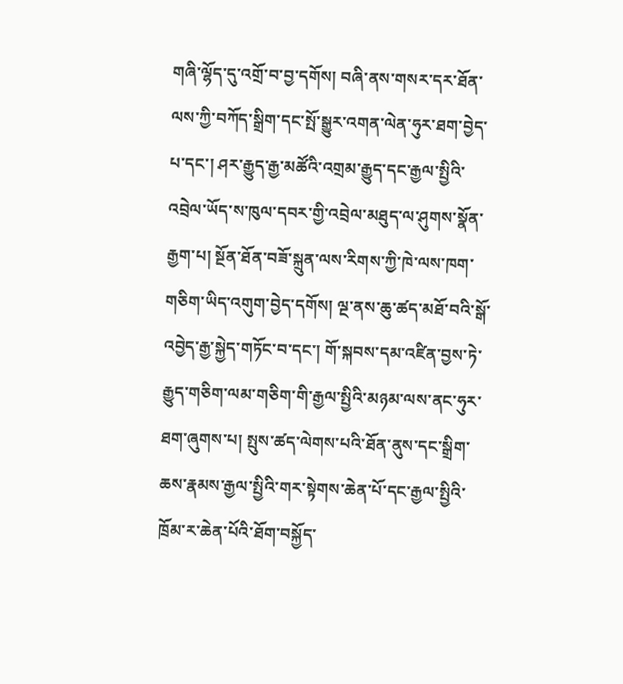གཞི་ལྷོད་དུ་འགྲོ་བ་བྱ་དགོས། བཞི་ནས་གསར་དར་ཐོན་ལས་ཀྱི་བཀོད་སྒྲིག་དང་སྤོ་སྒྱུར་འགན་ལེན་ཧུར་ཐག་བྱེད་པ་དང་། ཤར་རྒྱུད་རྒྱ་མཚོའི་འགྲམ་རྒྱུད་དང་རྒྱལ་སྤྱིའི་འབྲེལ་ཡོད་ས་ཁུལ་དབར་གྱི་འབྲེལ་མཐུད་ལ་ཤུགས་སྣོན་རྒྱག་པ། སྔོན་ཐོན་བཟོ་སྐྲུན་ལས་རིགས་ཀྱི་ཁེ་ལས་ཁག་གཅིག་ཡིད་འགུག་བྱེད་དགོས། ལྔ་ནས་ཆུ་ཚད་མཐོ་བའི་སྒོ་འབྱེད་རྒྱ་སྐྱེད་གཏོང་བ་དང་། གོ་སྐབས་དམ་འཛིན་བྱས་ཏེ་རྒྱུད་གཅིག་ལམ་གཅིག་གི་རྒྱལ་སྤྱིའི་མཉམ་ལས་ནང་ཧུར་ཐག་ཞུགས་པ། སྤུས་ཚད་ལེགས་པའི་ཐོན་ནུས་དང་སྒྲིག་ཆས་རྣམས་རྒྱལ་སྤྱིའི་གར་སྟེགས་ཆེན་པོ་དང་རྒྱལ་སྤྱིའི་ཁྲོམ་ར་ཆེན་པོའི་ཐོག་བསྐྱོད་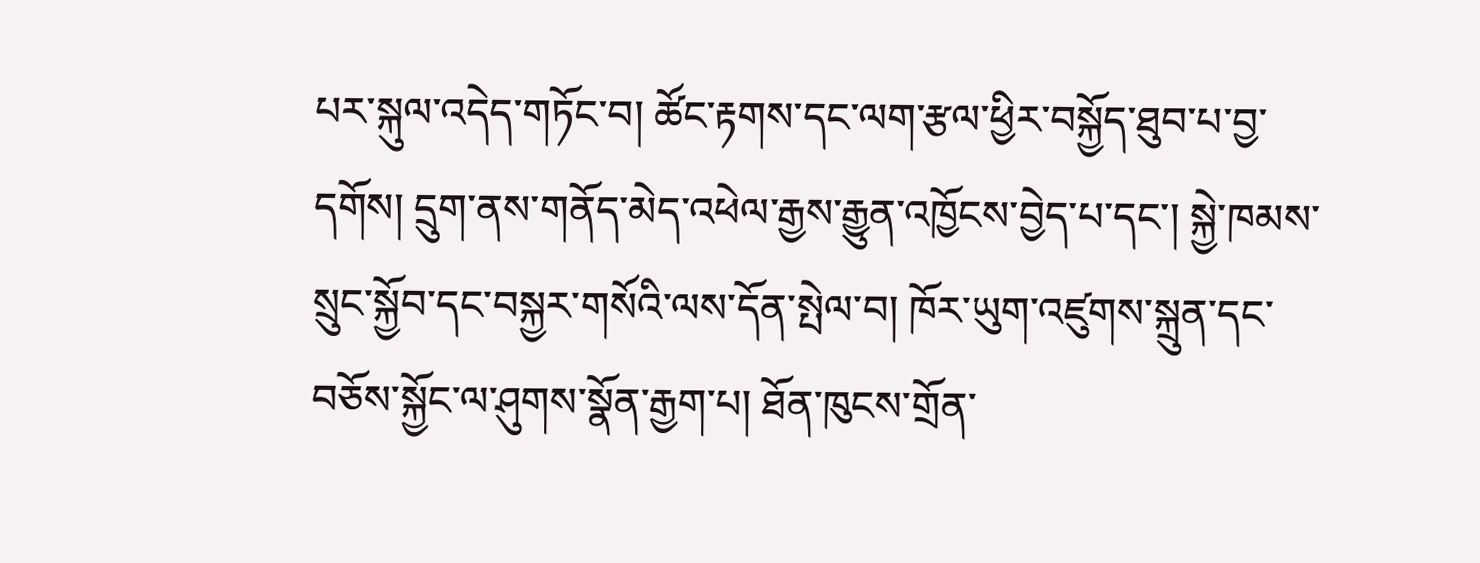པར་སྐུལ་འདེད་གཏོང་བ། ཚོང་རྟགས་དང་ལག་རྩལ་ཕྱིར་བསྐྱོད་ཐུབ་པ་བྱ་དགོས། དྲུག་ནས་གནོད་མེད་འཕེལ་རྒྱས་རྒྱུན་འཁྱོངས་བྱེད་པ་དང་། སྐྱེ་ཁམས་སྲུང་སྐྱོབ་དང་བསྐྱར་གསོའི་ལས་དོན་སྤེལ་བ། ཁོར་ཡུག་འཛུགས་སྐྲུན་དང་བཅོས་སྐྱོང་ལ་ཤུགས་སྣོན་རྒྱག་པ། ཐོན་ཁུངས་གྲོན་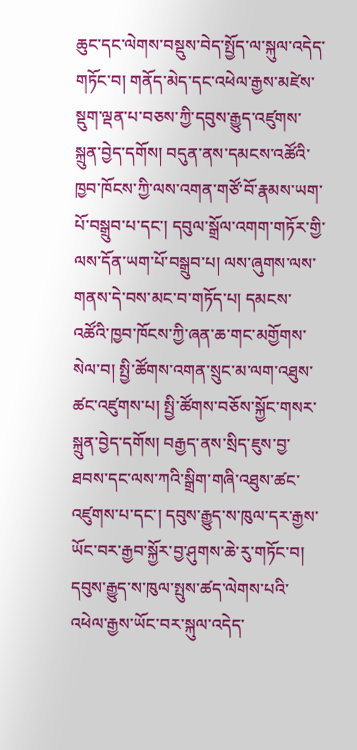ཆུང་དང་ལེགས་བསྡུས་བེད་སྤྱོད་ལ་སྐུལ་འདེད་གཏོང་བ། གནོད་མེད་དང་འཕེལ་རྒྱས་མཛེས་སྡུག་ལྡན་པ་བཅས་ཀྱི་དབུས་རྒྱུད་འཛུགས་སྐྲུན་བྱེད་དགོས། བདུན་ནས་དམངས་འཚོའི་ཁྱབ་ཁོངས་ཀྱི་ལས་འགན་གཙོ་བོ་རྣམས་ཡག་པོ་བསྒྲུབ་པ་དང་། དབུལ་སྒྲོལ་འགག་གཏོར་གྱི་ལས་དོན་ཡག་པོ་བསྒྲུབ་པ། ལས་ཞུགས་ལས་གནས་དེ་བས་མང་བ་གཏོད་པ། དམངས་འཚོའི་ཁྱབ་ཁོངས་ཀྱི་ཞན་ཆ་གང་མགྱོགས་སེལ་བ། སྤྱི་ཚོགས་འགན་སྲུང་མ་ལག་འཐུས་ཚང་འཛུགས་པ། སྤྱི་ཚོགས་བཅོས་སྐྱོང་གསར་སྐྲུན་བྱེད་དགོས། བརྒྱད་ནས་སྲིད་ཇུས་བྱ་ཐབས་དང་ལས་ཀའི་སྒྲིག་གཞི་འཐུས་ཚང་འཛུགས་པ་དང་། དབུས་རྒྱུད་ས་ཁུལ་དར་རྒྱས་ཡོང་བར་རྒྱབ་སྐྱོར་བྱ་ཤུགས་ཆེ་རུ་གཏོང་བ། དབུས་རྒྱུད་ས་ཁུལ་སྤུས་ཚད་ལེགས་པའི་འཕེལ་རྒྱས་ཡོང་བར་སྐུལ་འདེད་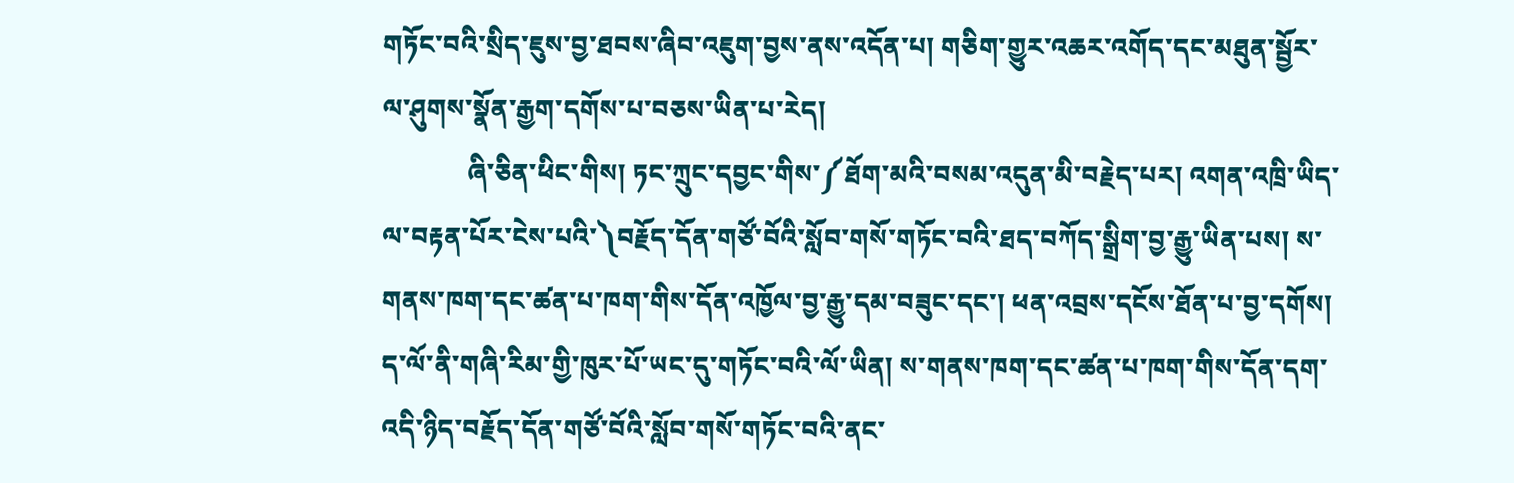གཏོང་བའི་སྲིད་ཇུས་བྱ་ཐབས་ཞིབ་འཇུག་བྱས་ནས་འདོན་པ། གཅིག་གྱུར་འཆར་འགོད་དང་མཐུན་སྦྱོར་ལ་ཤུགས་སྣོན་རྒྱག་དགོས་པ་བཅས་ཡིན་པ་རེད།
             ཞི་ཅིན་ཕིང་གིས། ཏང་ཀྲུང་དབྱང་གིས་༼ཐོག་མའི་བསམ་འདུན་མི་བརྗེད་པར། འགན་འཁྲི་ཡིད་ལ་བརྟན་པོར་ངེས་པའི་༽བརྗོད་དོན་གཙོ་བོའི་སློབ་གསོ་གཏོང་བའི་ཐད་བཀོད་སྒྲིག་བྱ་རྒྱུ་ཡིན་པས། ས་གནས་ཁག་དང་ཚན་པ་ཁག་གིས་དོན་འཁྱོལ་བྱ་རྒྱུ་དམ་བཟུང་དང་། ཕན་འབྲས་དངོས་ཐོན་པ་བྱ་དགོས། ད་ལོ་ནི་གཞི་རིམ་གྱི་ཁུར་པོ་ཡང་དུ་གཏོང་བའི་ལོ་ཡིན། ས་གནས་ཁག་དང་ཚན་པ་ཁག་གིས་དོན་དག་འདི་ཉིད་བརྗོད་དོན་གཙོ་བོའི་སློབ་གསོ་གཏོང་བའི་ནང་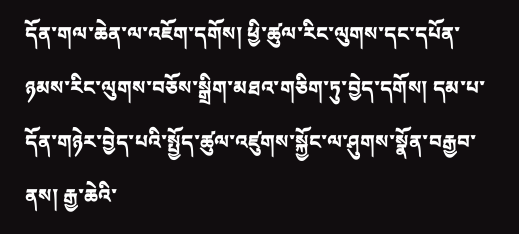དོན་གལ་ཆེན་ལ་འཇོག་དགོས། ཕྱི་ཚུལ་རིང་ལུགས་དང་དཔོན་ཉམས་རིང་ལུགས་བཅོས་སྒྲིག་མཐའ་གཅིག་ཏུ་བྱེད་དགོས། དམ་པ་དོན་གཉེར་བྱེད་པའི་སྤྱོད་ཚུལ་འཛུགས་སྐྱོང་ལ་ཤུགས་སྣོན་བརྒྱབ་ནས། རྒྱ་ཆེའི་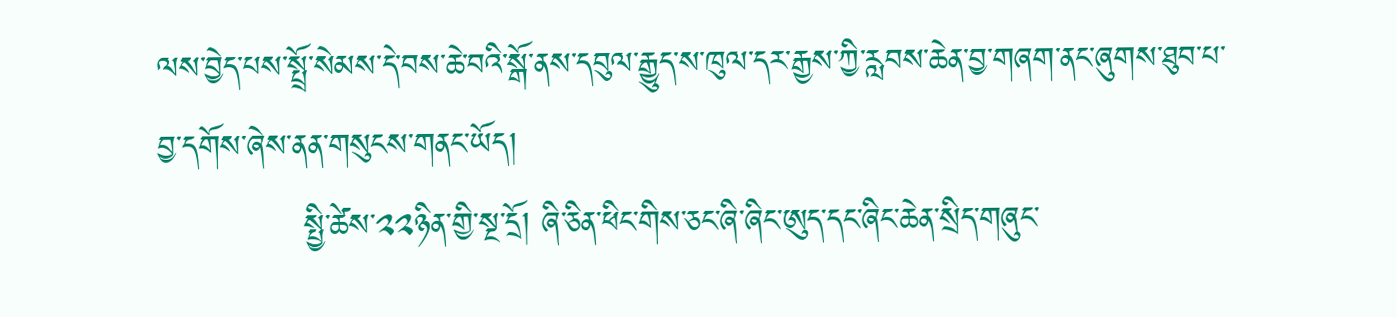ལས་བྱེད་པས་སྤྲོ་སེམས་དེ་བས་ཆེ་བའི་སྒོ་ནས་དབུལ་རྒྱུད་ས་ཁུལ་དར་རྒྱས་ཀྱི་རླབས་ཆེན་བྱ་གཞག་ནང་ཞུགས་ཐུབ་པ་བྱ་དགོས་ཞེས་ནན་གསུངས་གནང་ཡོད།
             སྤྱི་ཚེས་༢༢ཉིན་གྱི་སྔ་དྲོ། ཞི་ཅིན་ཕིང་གིས་ཅང་ཞི་ཞིང་ཨུད་དང་ཞིང་ཆེན་སྲིད་གཞུང་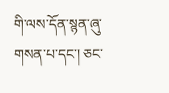གི་ལས་དོན་སྙན་ཞུ་གསན་པ་དང་། ཅང་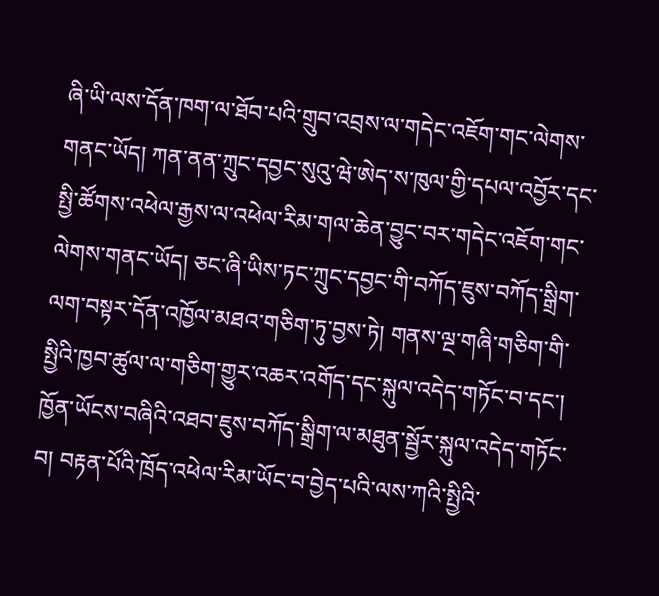ཞི་ཡི་ལས་དོན་ཁག་ལ་ཐོབ་པའི་གྲུབ་འབྲས་ལ་གདེང་འཇོག་གང་ལེགས་གནང་ཡོད། ཀན་ནན་ཀྲུང་དབྱང་སུའུ་ཝེ་ཨེད་ས་ཁུལ་གྱི་དཔལ་འབྱོར་དང་སྤྱི་ཚོགས་འཕེལ་རྒྱས་ལ་འཕེལ་རིམ་གལ་ཆེན་བྱུང་བར་གདེང་འཇོག་གང་ལེགས་གནང་ཡོད། ཅང་ཞི་ཡིས་ཏང་ཀྲུང་དབྱང་གི་བཀོད་ཇུས་བཀོད་སྒྲིག་ལག་བསྟར་དོན་འཁྱོལ་མཐའ་གཅིག་ཏུ་བྱས་ཏེ། གནས་ལྔ་གཞི་གཅིག་གི་སྤྱིའི་ཁྱབ་ཚུལ་ལ་གཅིག་གྱུར་འཆར་འགོད་དང་སྐུལ་འདེད་གཏོང་བ་དང་། ཁྱོན་ཡོངས་བཞིའི་འཐབ་ཇུས་བཀོད་སྒྲིག་ལ་མཐུན་སྦྱོར་སྐུལ་འདེད་གཏོང་བ། བརྟན་པོའི་ཁྲོད་འཕེལ་རིམ་ཡོང་བ་བྱེད་པའི་ལས་ཀའི་སྤྱིའི་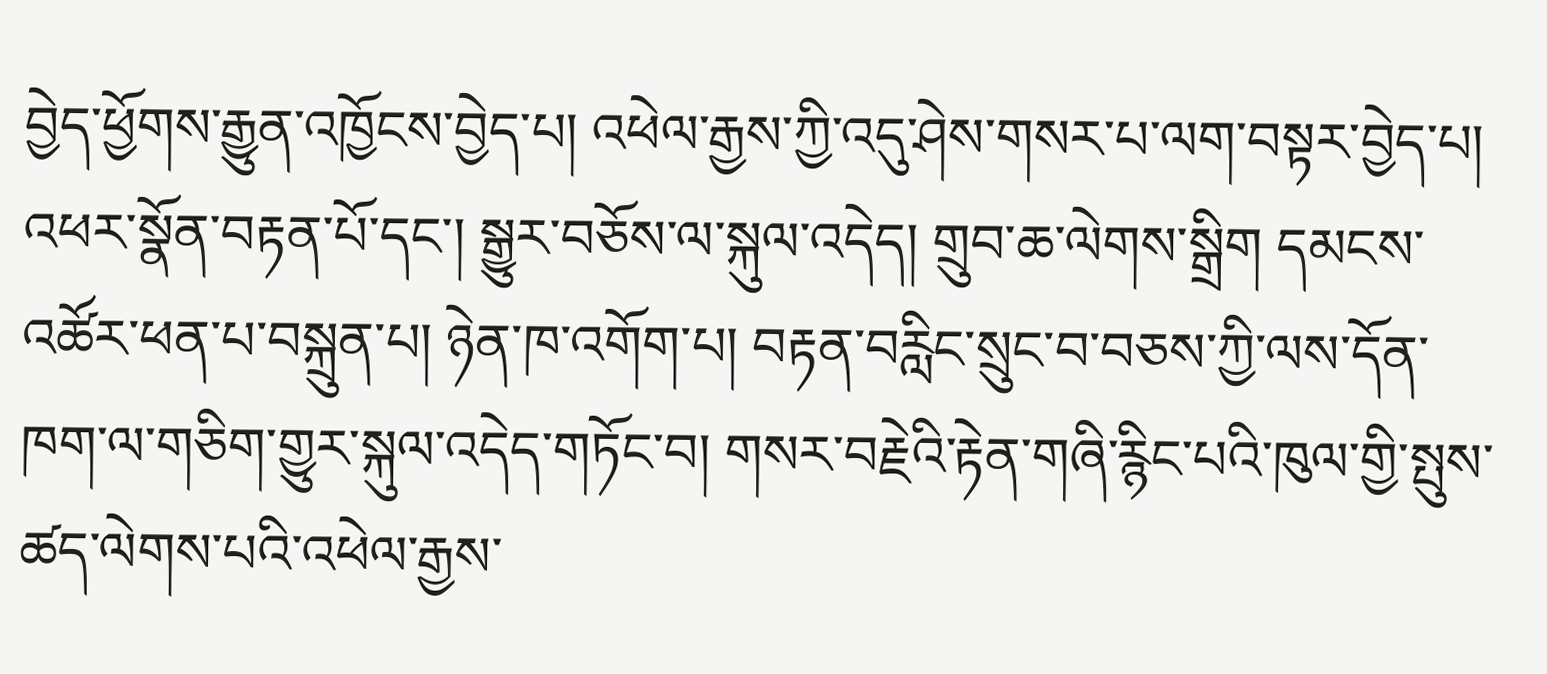བྱེད་ཕྱོགས་རྒྱུན་འཁྱོངས་བྱེད་པ། འཕེལ་རྒྱས་ཀྱི་འདུ་ཤེས་གསར་པ་ལག་བསྟར་བྱེད་པ། འཕར་སྣོན་བརྟན་པོ་དང་། སྒྱུར་བཅོས་ལ་སྐུལ་འདེད། གྲུབ་ཆ་ལེགས་སྒྲིག དམངས་འཚོར་ཕན་པ་བསྐྲུན་པ། ཉེན་ཁ་འགོག་པ། བརྟན་བརླིང་སྲུང་བ་བཅས་ཀྱི་ལས་དོན་ཁག་ལ་གཅིག་གྱུར་སྐུལ་འདེད་གཏོང་བ། གསར་བརྗེའི་རྟེན་གཞི་རྙིང་པའི་ཁུལ་གྱི་སྤུས་ཚད་ལེགས་པའི་འཕེལ་རྒྱས་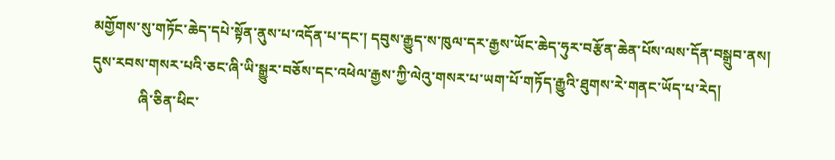མགྱོགས་སུ་གཏོང་ཆེད་དཔེ་སྟོན་ནུས་པ་འདོན་པ་དང་། དབུས་རྒྱུད་ས་ཁུལ་དར་རྒྱས་ཡོང་ཆེད་ཧུར་བརྩོན་ཆེན་པོས་ལས་དོན་བསྒྲུབ་ནས། དུས་རབས་གསར་པའི་ཅང་ཞི་ཡི་སྒྱུར་བཅོས་དང་འཕེལ་རྒྱས་ཀྱི་ལེའུ་གསར་པ་ཡག་པོ་གཏོད་རྒྱུའི་ཐུགས་རེ་གནང་ཡོད་པ་རེད།
             ཞི་ཅིན་ཕིང་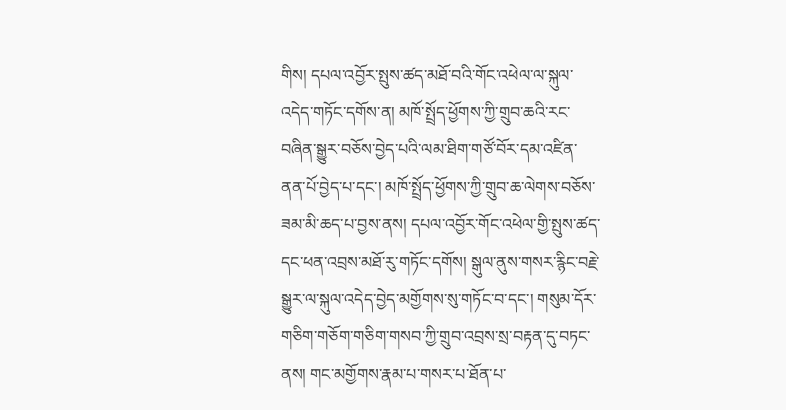གིས། དཔལ་འབྱོར་སྤུས་ཚད་མཐོ་བའི་གོང་འཕེལ་ལ་སྐུལ་འདེད་གཏོང་དགོས་ན། མཁོ་སྤྲོད་ཕྱོགས་ཀྱི་གྲུབ་ཆའི་རང་བཞིན་སྒྱུར་བཅོས་བྱེད་པའི་ལམ་ཐིག་གཙོ་བོར་དམ་འཛིན་ནན་པོ་བྱེད་པ་དང་། མཁོ་སྤྲོད་ཕྱོགས་ཀྱི་གྲུབ་ཆ་ལེགས་བཅོས་ཟམ་མི་ཆད་པ་བྱས་ནས། དཔལ་འབྱོར་གོང་འཕེལ་གྱི་སྤུས་ཚད་དང་ཕན་འབྲས་མཐོ་རུ་གཏོང་དགོས། སྒུལ་ནུས་གསར་རྙིང་བརྗེ་སྒྱུར་ལ་སྐུལ་འདེད་བྱེད་མགྱོགས་སུ་གཏོང་བ་དང་། གསུམ་དོར་གཅིག་གཅོག་གཅིག་གསབ་ཀྱི་གྲུབ་འབྲས་སྲ་བརྟན་དུ་བཏང་ནས། གང་མགྱོགས་རྣམ་པ་གསར་པ་ཐོན་པ་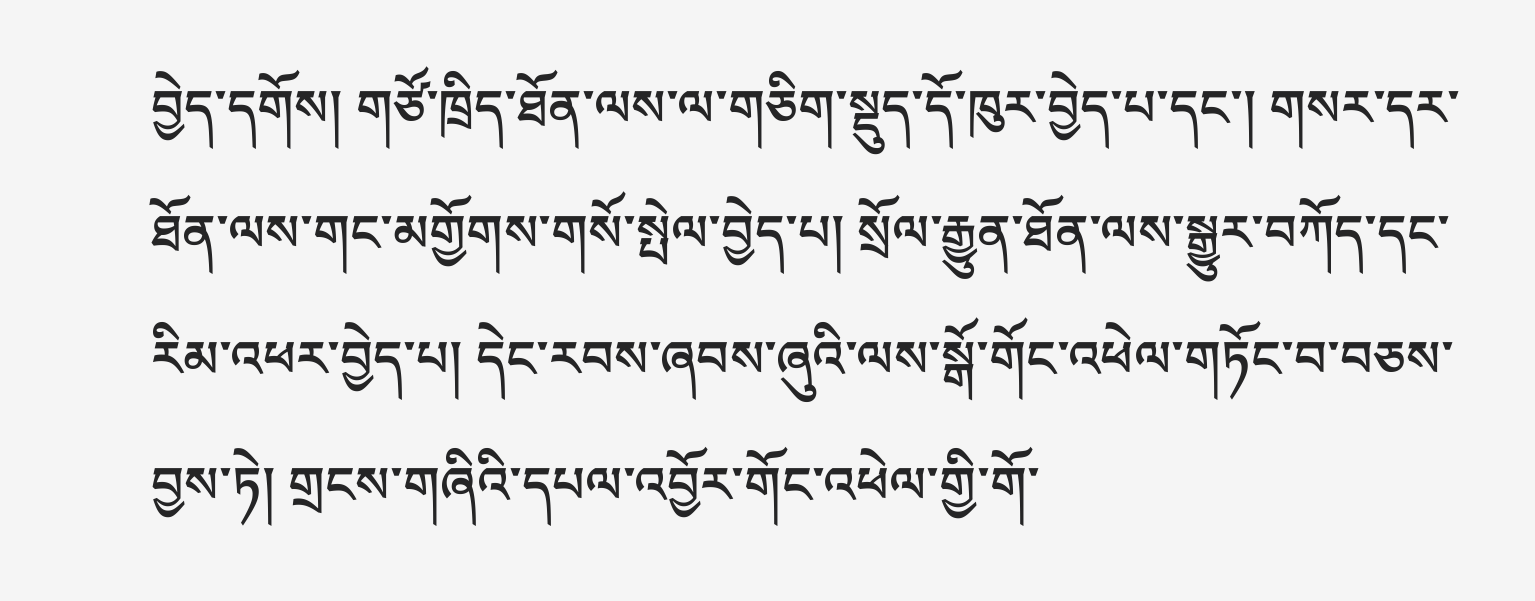བྱེད་དགོས། གཙོ་ཁྲིད་ཐོན་ལས་ལ་གཅིག་སྡུད་དོ་ཁུར་བྱེད་པ་དང་། གསར་དར་ཐོན་ལས་གང་མགྱོགས་གསོ་སྤེལ་བྱེད་པ། སྲོལ་རྒྱུན་ཐོན་ལས་སྒྱུར་བཀོད་དང་རིམ་འཕར་བྱེད་པ། དེང་རབས་ཞབས་ཞུའི་ལས་སྒོ་གོང་འཕེལ་གཏོང་བ་བཅས་བྱས་ཏེ། གྲངས་གཞིའི་དཔལ་འབྱོར་གོང་འཕེལ་གྱི་གོ་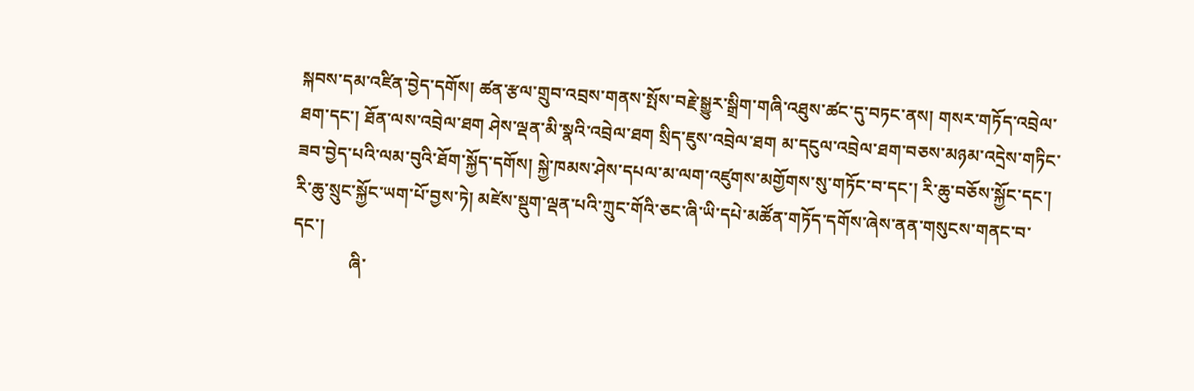སྐབས་དམ་འཛིན་བྱེད་དགོས། ཚན་རྩལ་གྲུབ་འབྲས་གནས་སྤོས་བརྗེ་སྒྱུར་སྒྲིག་གཞི་འཐུས་ཚང་དུ་བཏང་ནས། གསར་གཏོད་འབྲེལ་ཐག་དང་། ཐོན་ལས་འབྲེལ་ཐག ཤེས་ལྡན་མི་སྣའི་འབྲེལ་ཐག སྲིད་ཇུས་འབྲེལ་ཐག མ་དངུལ་འབྲེལ་ཐག་བཅས་མཉམ་འདྲེས་གཏིང་ཟབ་བྱེད་པའི་ལམ་བུའི་ཐོག་སྐྱོད་དགོས། སྐྱེ་ཁམས་ཤེས་དཔལ་མ་ལག་འཛུགས་མགྱོགས་སུ་གཏོང་བ་དང་། རི་ཆུ་བཅོས་སྐྱོང་དང་། རི་ཆུ་སྲུང་སྐྱོང་ཡག་པོ་བྱས་ཏེ། མཛེས་སྡུག་ལྡན་པའི་ཀྲུང་གོའི་ཅང་ཞི་ཡི་དཔེ་མཚོན་གཏོད་དགོས་ཞེས་ནན་གསུངས་གནང་བ་དང་།
             ཞི་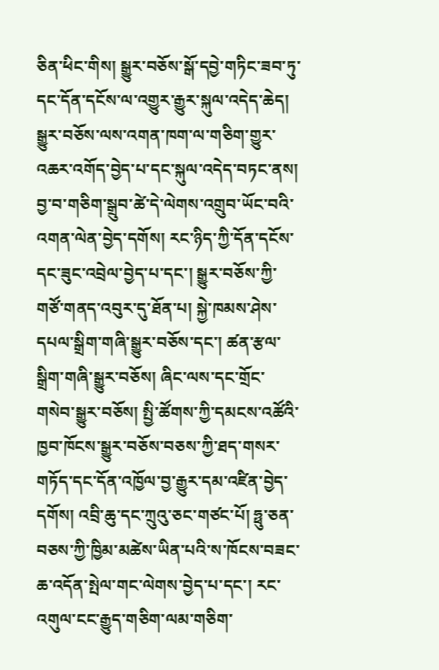ཅིན་ཕིང་གིས། སྒྱུར་བཅོས་སྒོ་དབྱེ་གཏིང་ཟབ་ཏུ་དང་དོན་དངོས་ལ་འགྱུར་རྒྱུར་སྐུལ་འདེད་ཆེད། སྒྱུར་བཅོས་ལས་འགན་ཁག་ལ་གཅིག་གྱུར་འཆར་འགོད་བྱེད་པ་དང་སྐུལ་འདེད་བཏང་ནས། བྱ་བ་གཅིག་སྒྲུབ་ཚེ་དེ་ལེགས་འགྲུབ་ཡོང་བའི་འགན་ལེན་བྱེད་དགོས། རང་ཉིད་ཀྱི་དོན་དངོས་དང་ཟུང་འབྲེལ་བྱེད་པ་དང་། སྒྱུར་བཅོས་ཀྱི་གཙོ་གནད་འབུར་དུ་ཐོན་པ། སྐྱེ་ཁམས་ཤེས་དཔལ་སྒྲིག་གཞི་སྒྱུར་བཅོས་དང་། ཚན་རྩལ་སྒྲིག་གཞི་སྒྱུར་བཅོས། ཞིང་ལས་དང་གྲོང་གསེབ་སྒྱུར་བཅོས། སྤྱི་ཚོགས་ཀྱི་དམངས་འཚོའི་ཁྱབ་ཁོངས་སྒྱུར་བཅོས་བཅས་ཀྱི་ཐད་གསར་གཏོད་དང་དོན་འཁྱོལ་བྱ་རྒྱུར་དམ་འཛིན་བྱེད་དགོས། འབྲི་ཆུ་དང་ཀྲུའུ་ཅང་གཙང་པོ། ཧྥུ་ཅན་བཅས་ཀྱི་ཁྱིམ་མཚེས་ཡིན་པའི་ས་ཁོངས་བཟང་ཆ་འདོན་སྤེལ་གང་ལེགས་བྱེད་པ་དང་། རང་འགུལ་ངང་རྒྱུད་གཅིག་ལམ་གཅིག་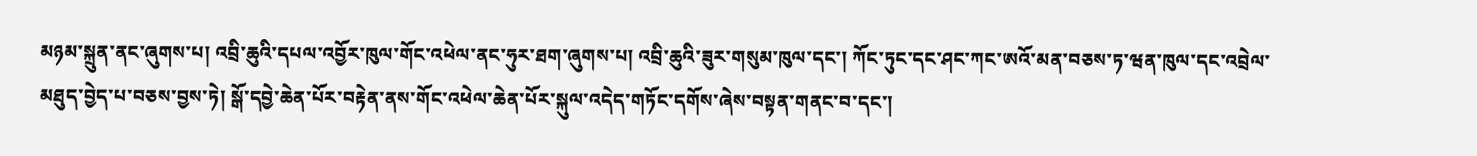མཉམ་སྐྲུན་ནང་ཞུགས་པ། འབྲི་ཆུའི་དཔལ་འབྱོར་ཁུལ་གོང་འཕེལ་ནང་ཧུར་ཐག་ཞུགས་པ། འབྲི་ཆུའི་ཟུར་གསུམ་ཁུལ་དང་། ཀོང་ཏུང་དང་ཤང་ཀང་ཨའོ་མན་བཅས་ཏ་ཝན་ཁུལ་དང་འབྲེལ་མཐུད་བྱེད་པ་བཅས་བྱས་ཏེ། སྒོ་དབྱེ་ཆེན་པོར་བརྟེན་ནས་གོང་འཕེལ་ཆེན་པོར་སྐུལ་འདེད་གཏོང་དགོས་ཞེས་བསྟན་གནང་བ་དང་།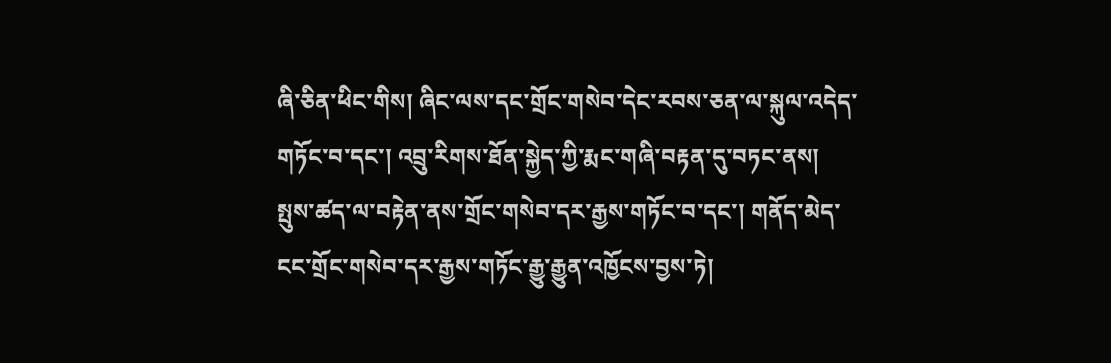ཞི་ཅིན་ཕིང་གིས། ཞིང་ལས་དང་གྲོང་གསེབ་དེང་རབས་ཅན་ལ་སྐུལ་འདེད་གཏོང་བ་དང་། འབྲུ་རིགས་ཐོན་སྐྱེད་ཀྱི་རྨང་གཞི་བརྟན་དུ་བཏང་ནས། སྤུས་ཚད་ལ་བརྟེན་ནས་གྲོང་གསེབ་དར་རྒྱས་གཏོང་བ་དང་། གནོད་མེད་ངང་གྲོང་གསེབ་དར་རྒྱས་གཏོང་རྒྱུ་རྒྱུན་འཁྱོངས་བྱས་ཏེ།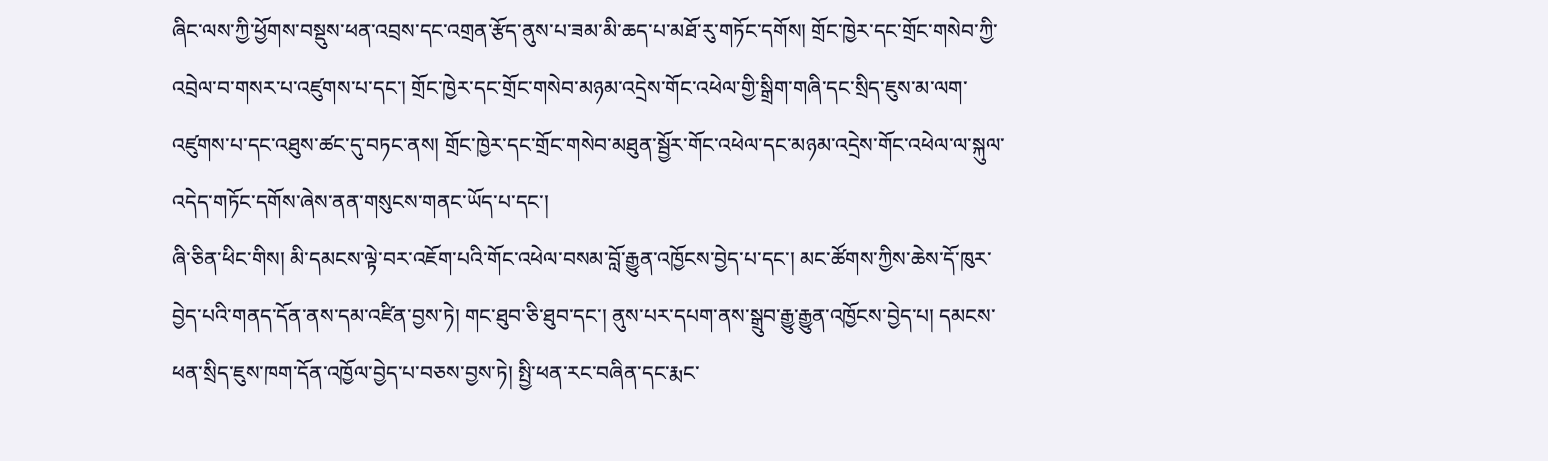ཞིང་ལས་ཀྱི་ཕྱོགས་བསྡུས་ཕན་འབྲས་དང་འགྲན་རྩོད་ནུས་པ་ཟམ་མི་ཆད་པ་མཐོ་རུ་གཏོང་དགོས། གྲོང་ཁྱེར་དང་གྲོང་གསེབ་ཀྱི་འབྲེལ་བ་གསར་པ་འཛུགས་པ་དང་། གྲོང་ཁྱེར་དང་གྲོང་གསེབ་མཉམ་འདྲེས་གོང་འཕེལ་གྱི་སྒྲིག་གཞི་དང་སྲིད་ཇུས་མ་ལག་འཛུགས་པ་དང་འཐུས་ཚང་དུ་བཏང་ནས། གྲོང་ཁྱེར་དང་གྲོང་གསེབ་མཐུན་སྦྱོར་གོང་འཕེལ་དང་མཉམ་འདྲེས་གོང་འཕེལ་ལ་སྐུལ་འདེད་གཏོང་དགོས་ཞེས་ནན་གསུངས་གནང་ཡོད་པ་དང་།
ཞི་ཅིན་ཕིང་གིས། མི་དམངས་ལྟེ་བར་འཇོག་པའི་གོང་འཕེལ་བསམ་བློ་རྒྱུན་འཁྱོངས་བྱེད་པ་དང་། མང་ཚོགས་ཀྱིས་ཆེས་དོ་ཁུར་བྱེད་པའི་གནད་དོན་ནས་དམ་འཛིན་བྱས་ཏེ། གང་ཐུབ་ཅི་ཐུབ་དང་། ནུས་པར་དཔག་ནས་སྒྲུབ་རྒྱུ་རྒྱུན་འཁྱོངས་བྱེད་པ། དམངས་ཕན་སྲིད་ཇུས་ཁག་དོན་འཁྱོལ་བྱེད་པ་བཅས་བྱས་ཏེ། སྤྱི་ཕན་རང་བཞིན་དང་རྨང་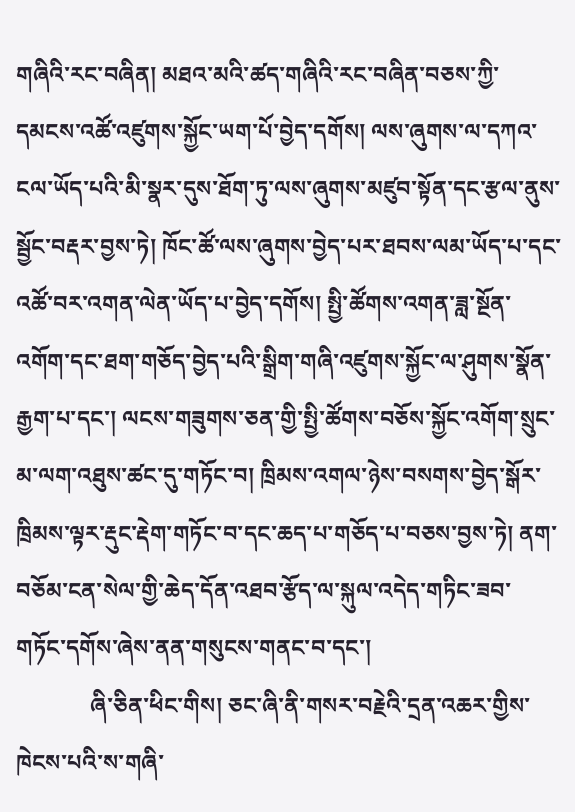གཞིའི་རང་བཞིན། མཐའ་མའི་ཚད་གཞིའི་རང་བཞིན་བཅས་ཀྱི་དམངས་འཚོ་འཛུགས་སྐྱོང་ཡག་པོ་བྱེད་དགོས། ལས་ཞུགས་ལ་དཀའ་ངལ་ཡོད་པའི་མི་སྣར་དུས་ཐོག་ཏུ་ལས་ཞུགས་མཛུབ་སྟོན་དང་རྩལ་ནུས་སྦྱོང་བརྡར་བྱས་ཏེ། ཁོང་ཚོ་ལས་ཞུགས་བྱེད་པར་ཐབས་ལམ་ཡོད་པ་དང་འཚོ་བར་འགན་ལེན་ཡོད་པ་བྱེད་དགོས། སྤྱི་ཚོགས་འགན་ཟླ་སྔོན་འགོག་དང་ཐག་གཅོད་བྱེད་པའི་སྒྲིག་གཞི་འཛུགས་སྐྱོང་ལ་ཤུགས་སྣོན་རྒྱག་པ་དང་། ལངས་གཟུགས་ཅན་གྱི་སྤྱི་ཚོགས་བཅོས་སྐྱོང་འགོག་སྲུང་མ་ལག་འཐུས་ཚང་དུ་གཏོང་བ། ཁྲིམས་འགལ་ཉེས་བསགས་བྱེད་སྒོར་ཁྲིམས་ལྟར་རྡུང་རྡེག་གཏོང་བ་དང་ཆད་པ་གཅོད་པ་བཅས་བྱས་ཏེ། ནག་བཅོམ་ངན་སེལ་གྱི་ཆེད་དོན་འཐབ་རྩོད་ལ་སྐུལ་འདེད་གཏིང་ཟབ་གཏོང་དགོས་ཞེས་ནན་གསུངས་གནང་བ་དང་།
             ཞི་ཅིན་ཕིང་གིས། ཅང་ཞི་ནི་གསར་བརྗེའི་དྲན་འཆར་གྱིས་ཁེངས་པའི་ས་གཞི་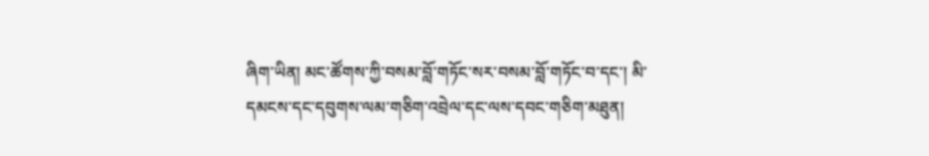ཞིག་ཡིན། མང་ཚོགས་ཀྱི་བསམ་བློ་གཏོང་སར་བསམ་བློ་གཏོང་བ་དང་། མི་དམངས་དང་དབུགས་ལམ་གཅིག་འབྲེལ་དང་ལས་དབང་གཅིག་མཐུན།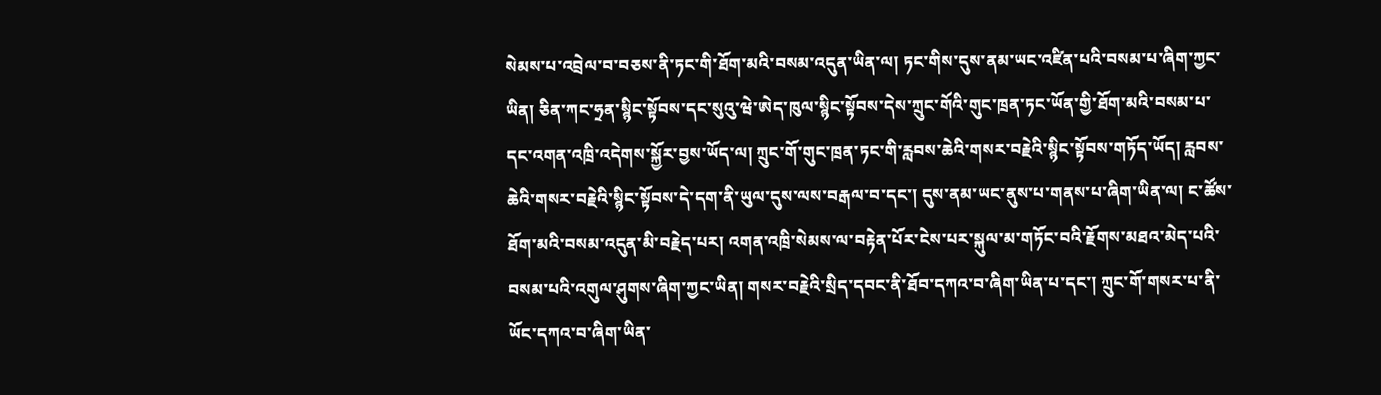སེམས་པ་འབྲེལ་བ་བཅས་ནི་ཏང་གི་ཐོག་མའི་བསམ་འདུན་ཡིན་ལ། ཏང་གིས་དུས་ནམ་ཡང་འཛིན་པའི་བསམ་པ་ཞིག་ཀྱང་ཡིན། ཅིན་ཀང་ཧྲན་སྙིང་སྟོབས་དང་སུའུ་ཝེ་ཨེད་ཁུལ་སྙིང་སྟོབས་དེས་ཀྲུང་གོའི་གུང་ཁྲན་ཏང་ཡོན་གྱི་ཐོག་མའི་བསམ་པ་དང་འགན་འཁྲི་འདེགས་སྐྱོར་བྱས་ཡོད་ལ། ཀྲུང་གོ་གུང་ཁྲན་ཏང་གི་རླབས་ཆེའི་གསར་བརྗེའི་སྙིང་སྟོབས་གཏོད་ཡོད། རླབས་ཆེའི་གསར་བརྗེའི་སྙིང་སྟོབས་དེ་དག་ནི་ཡུལ་དུས་ལས་བརྒལ་བ་དང་། དུས་ནམ་ཡང་ནུས་པ་གནས་པ་ཞིག་ཡིན་ལ། ང་ཚོས་ཐོག་མའི་བསམ་འདུན་མི་བརྗེད་པར། འགན་འཁྲི་སེམས་ལ་བརྟེན་པོར་ངེས་པར་སྐུལ་མ་གཏོང་བའི་རྗོགས་མཐའ་མེད་པའི་བསམ་པའི་འགུལ་ཤུགས་ཞིག་ཀྱང་ཡིན། གསར་བརྗེའི་སྲིད་དབང་ནི་ཐོབ་དཀའ་བ་ཞིག་ཡིན་པ་དང་། ཀྲུང་གོ་གསར་པ་ནི་ཡོང་དཀའ་བ་ཞིག་ཡིན་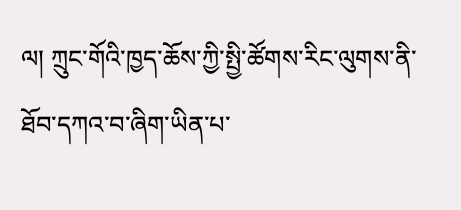ལ། ཀྲུང་གོའི་ཁྱད་ཆོས་ཀྱི་སྤྱི་ཚོགས་རིང་ལུགས་ནི་ཐོབ་དཀའ་བ་ཞིག་ཡིན་པ་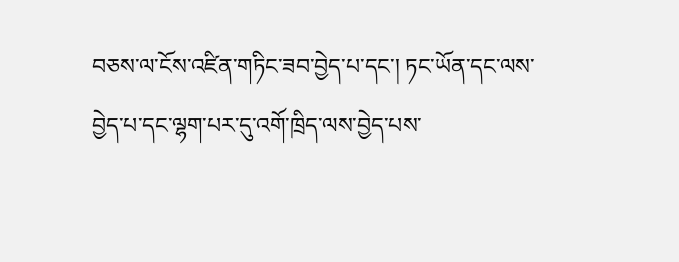བཅས་ལ་ངོས་འཛིན་གཏིང་ཟབ་བྱེད་པ་དང་། ཏང་ཡོན་དང་ལས་བྱེད་པ་དང་ལྷག་པར་དུ་འགོ་ཁྲིད་ལས་བྱེད་པས་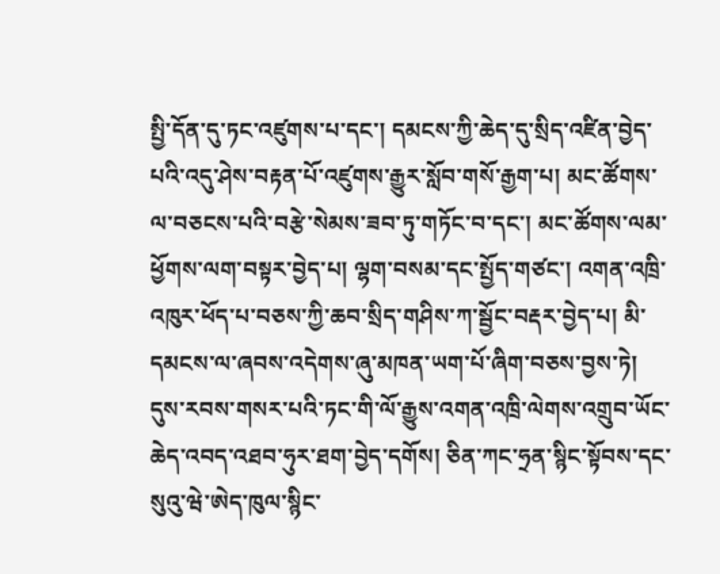སྤྱི་དོན་དུ་ཏང་འཛུགས་པ་དང་། དམངས་ཀྱི་ཆེད་དུ་སྲིད་འཛིན་བྱེད་པའི་འདུ་ཤེས་བརྟན་པོ་འཛུགས་རྒྱུར་སློབ་གསོ་རྒྱག་པ། མང་ཚོགས་ལ་བཅངས་པའི་བརྩེ་སེམས་ཟབ་ཏུ་གཏོང་བ་དང་། མང་ཚོགས་ལམ་ཕྱོགས་ལག་བསྟར་བྱེད་པ། ལྷག་བསམ་དང་སྤྱོད་གཙང་། འགན་འཁྲི་འཁུར་ཕོད་པ་བཅས་ཀྱི་ཆབ་སྲིད་གཤིས་ཀ་སྦྱོང་བརྡར་བྱེད་པ། མི་དམངས་ལ་ཞབས་འདེགས་ཞུ་མཁན་ཡག་པོ་ཞིག་བཅས་བྱས་ཏེ། དུས་རབས་གསར་པའི་ཏང་གི་ལོ་རྒྱུས་འགན་འཁྲི་ལེགས་འགྲུབ་ཡོང་ཆེད་འབད་འཐབ་ཧུར་ཐག་བྱེད་དགོས། ཅིན་ཀང་ཧྲན་སྙིང་སྟོབས་དང་སུའུ་ཝེ་ཨེད་ཁུལ་སྙིང་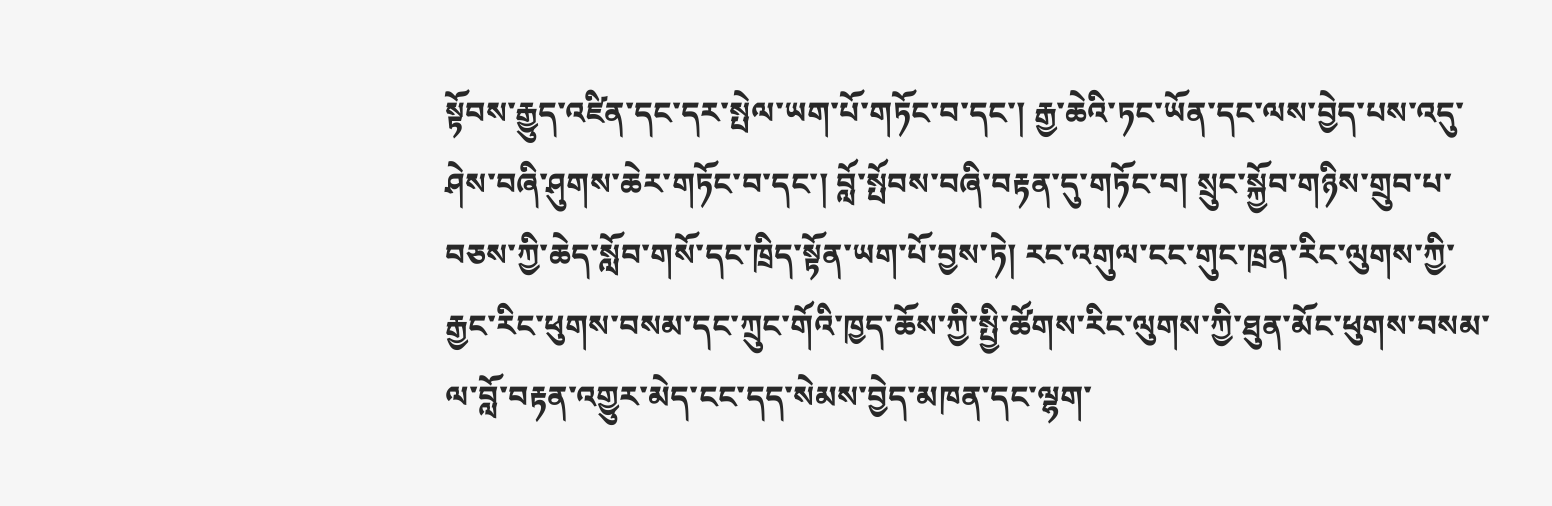སྟོབས་རྒྱུད་འཛིན་དང་དར་སྤེལ་ཡག་པོ་གཏོང་བ་དང་། རྒྱ་ཆེའི་ཏང་ཡོན་དང་ལས་བྱེད་པས་འདུ་ཤེས་བཞི་ཤུགས་ཆེར་གཏོང་བ་དང་། བློ་སྤོབས་བཞི་བརྟན་དུ་གཏོང་བ། སྲུང་སྐྱོབ་གཉིས་གྲུབ་པ་བཅས་ཀྱི་ཆེད་སློབ་གསོ་དང་ཁྲིད་སྟོན་ཡག་པོ་བྱས་ཏེ། རང་འགུལ་ངང་གུང་ཁྲན་རིང་ལུགས་ཀྱི་རྒྱང་རིང་ཕུགས་བསམ་དང་ཀྲུང་གོའི་ཁྱད་ཆོས་ཀྱི་སྤྱི་ཚོགས་རིང་ལུགས་ཀྱི་ཐུན་མོང་ཕུགས་བསམ་ལ་བློ་བརྟན་འགྱུར་མེད་ངང་དད་སེམས་བྱེད་མཁན་དང་ལྷག་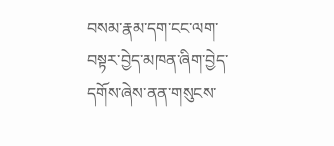བསམ་རྣམ་དག་ངང་ལག་བསྟར་བྱེད་མཁན་ཞིག་བྱེད་དགོས་ཞེས་ནན་གསུངས་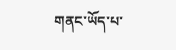གནང་ཡོད་པ་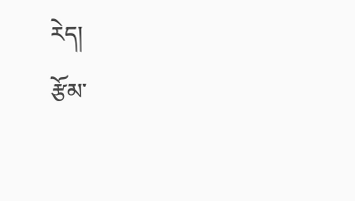རེད།
རྩོམ་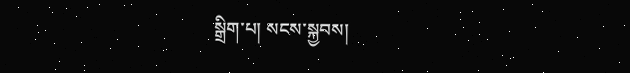སྒྲིག་པ། སངས་སྐྱབས།